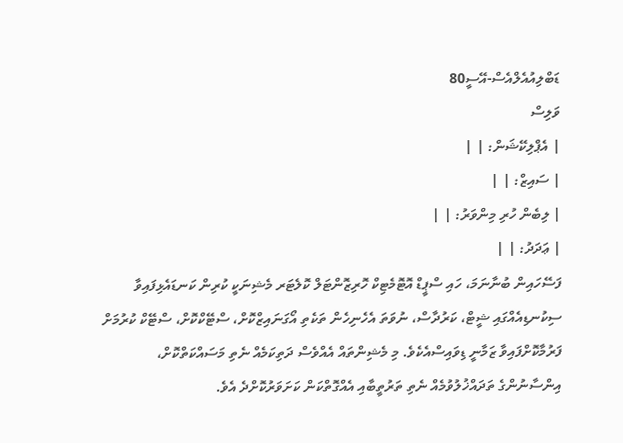ޑަބްލިއުއެލްއެސް-އޭސީ80
ވަލިސް
| އެޕްލިކޭޝަން: | |
| ސައިޒް: | |
| ލިބެން ހުރި މިންވަރު: | |
| ޢަދަދު: | |
ފަސޭހައިން ބުނާނަމަ، ހައި ސްޕީޑް އޮޓޮމެޓިކް ހޮރިޒޮންޓަލް ކޮލެޓަރ މެޝިނަކީ ކުރިން ކަނޑައެޅިފައިވާ ސިކުނޑިއެއްގައި ޝީޓް، ކަރުދާސް، ނުވަތަ އެހެނިހެން ތަކެތި އޯގަނައިޒްކޮށް، ސްޓޭކްކޮށް، ސްޓޭކް ކުރުމަށް ފަރުމާކޮށްފައިވާ ޒަމާނީ ޑިވައިސްއެކެވެ. މި މެޝިންތައް އެއްވެސް ދަތިކަމެއް ނެތި މަސައްކަތްކޮށް، އިންސާނުންގެ ތަދައްޚުލުވުމެއް ނެތި ތަރުތީބާއި އެއްގޮތްކަން ކަށަވަރުކޮށްދެ އެވެ.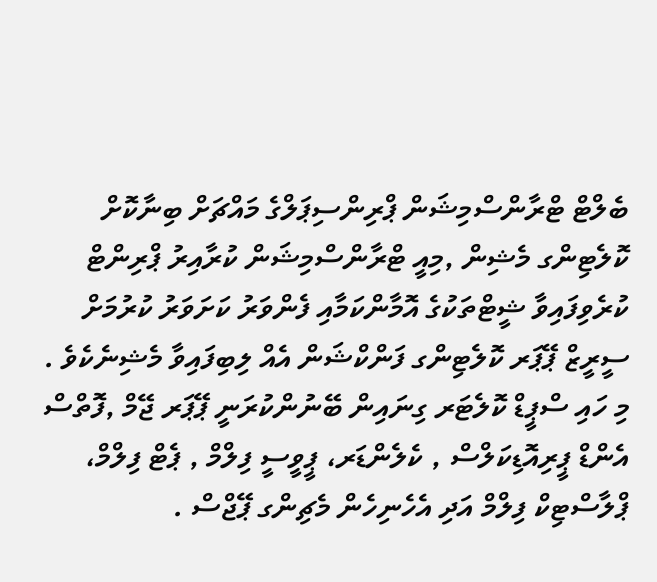ބެލްޓް ޓްރާންސްމިޝަން ޕްރިންސިޕަލްގެ މައްޗަށް ބިނާކޮށް ކޮލެޓިންގ މެޝިން ,މިއީ ޓްރާންސްމިޝަން ކުރާއިރު ޕްރިންޓް ކުރެވިފައިވާ ޝީޓްތަކުގެ އޮމާންކަމާއި ފެންވަރު ކަށަވަރު ކުރުމަށް ސީރީޒް ޕޭޕަރ ކޮލެޓިންގ ފަންކްޝަން އެއް ލިބިފައިވާ މެޝިނެކެވެ .
މި ހައި ސްޕީޑް ކޮލެޓަރ ގިނައިން ބޭނުންކުރަނީ ޕޭޕަރ ޖޭމް ,ފޮތްސް އެންޑް ޕީރިއޮޑިކަލްސް , ކެލެންޑަރ، ޕީވީސީ ފިލްމް , ޕެޓް ފިލްމް، ޕްލާސްޓިކް ފިލްމް އަދި އެހެނިހެން މެޗިންގ ޕޭޖްސް .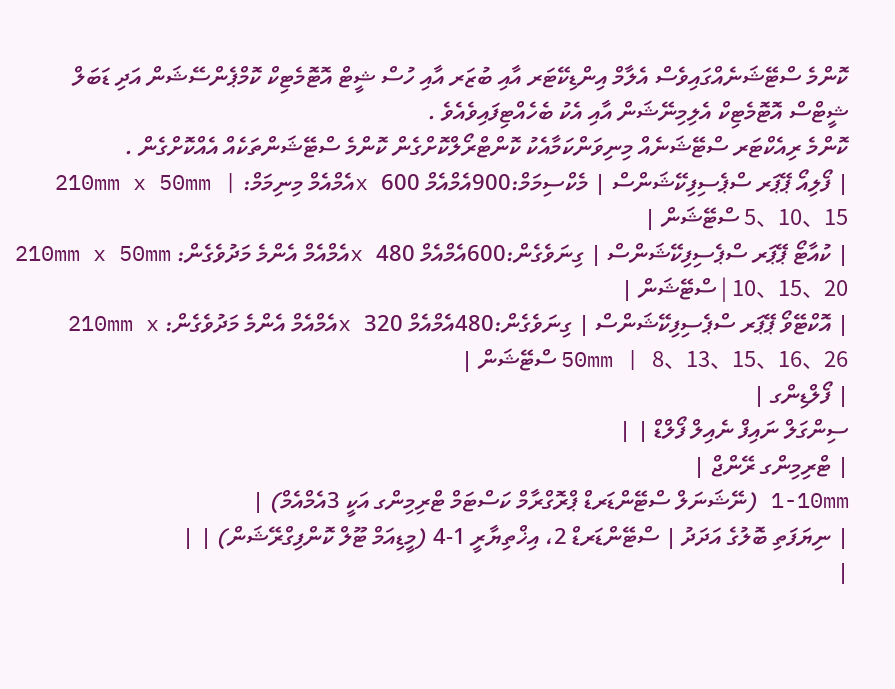ކޮންމެ ސްޓޭޝަނެއްގައިވެސް އެލާމް އިންޑިކޭޓަރ އާއި ބުޒަރ އާއި ހުސް ޝީޓް އޮޓޮމެޓިކް ކޮމްޕެންސޭޝަން އަދި ޑަބަލް ޝީޓްސް އޮޓޮމެޓިކް އެލިމިނޭޝަން އާއި އެކު ބެހެއްޓިފައިވެއެވެ .
ކޮންމެ ރިއެކްޓަރ ސްޓޭޝަނެއް މިނިވަންކަމާއެކު ކޮންޓްރޯލްކޮށްގެން ކޮންމެ ސްޓޭޝަންތަކެއް އެއްކޮށްގެން .
| ފޯލިއޯ ޕޭޕަރ ސްޕެސިފިކޭޝަންސް | މެކްސިމަމް:900އެމްއެމް x 600އެމްއެމް މިނިމަމް: 210mm x 50mm | 5、10、15 ސްޓޭޝަން |
| ކުއާޓޯ ޕޭޕަރ ސްޕެސިފިކޭޝަންސް | ގިނަވެގެން:600އެމްއެމް x 480އެމްއެމް އެންމެ މަދުވެގެން: 210mm x 50mm | 10、15、20 ސްޓޭޝަން |
| އޮކްޓޭވޯ ޕޭޕަރ ސްޕެސިފިކޭޝަންސް | ގިނަވެގެން:480އެމްއެމް x 320އެމްއެމް އެންމެ މަދުވެގެން: 210mm x 50mm | 8、13、15、16、26 ސްޓޭޝަން |
| ފޯލްޑިންގ |
ސިންގަލް ނައިފް ނެއިލް ފޯލްޑް | |
| ޓްރިމިންގ ރޭންޖް |
1-10mm (ނޭޝަނަލް ސްޓޭންޑަރޑް ޕްރޮގްރާމް ކަސްޓަމް ޓްރިމިންގ އަކީ 3އެމްއެމް) |
| ނިޔަފަތި ބޮލުގެ އަދަދު | ސްޓޭންޑަރޑް 2، އިޚްތިޔާރީ 1-4 (މީޑިއަމް ޓޫލް ކޮންފިގްރޭޝަން) | |
|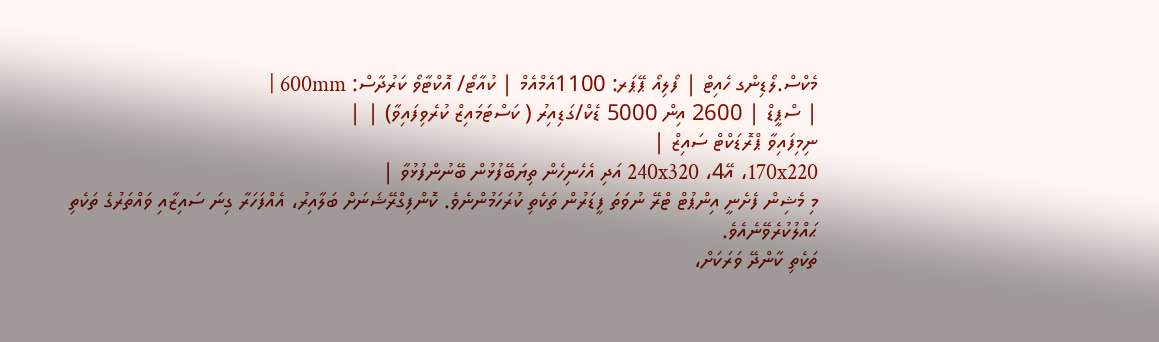މެކްސް.ލޯޑިންގ ހެއިޓް | ފޯލިއޯ ޕޭޕަރ: 1100އެމްއެމް | ކުއާޓޯ/ އޮކްޓާވޯ ކަރުދާސް: 600mm |
| ސްޕީޑް | 2600 އިން 5000 ޑެކް/ގަޑިއިރު ( ކަސްޓަމައިޒް ކުރެވިފައިވާ) | |
ނިމިފައިވާ ޕްރޮޑަކްޓް ސައިޒް |
170x220، އޭ4، 240x320 އަދި އެހެނިހެން ތިޔަބޭފުޅުން ބޭނުންފުޅުވާ |
މި މެޝިން ފެށެނީ އިންޕުޓް ޓްރޭ ނުވަތަ ފީޑަރުން ތަކެތި ކުރަހަމުންނެވެ. ކޮންފިގްރޭޝަނަށް ބަލާއިރު، އެއްފަހަރާ ގިނަ ސައިޒާއި ވައްތަރުގެ ތަކެތި ޙައްލުކުރެވޭނެއެވެ.
ތަކެތި ކާންދޭ ވަރަކަށް،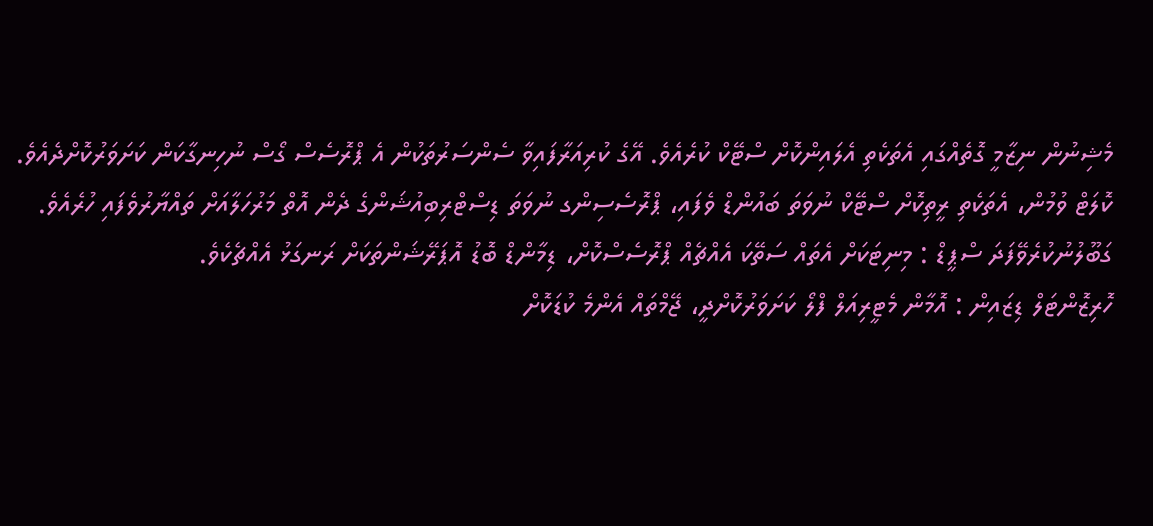މެޝިނުން ނިޒާމީ ގޮތެއްގައި އެތަކެތި އެލައިންކޮށް ސްޓޭކް ކުރެއެވެ. އޭގެ ކުރިއަރާފައިވާ ސެންސަރުތަކުން އެ ޕްރޮސެސް ގޯސް ނުހިނގާކަން ކަށަވަރުކޮށްދެއެވެ.
ކޮލަޓް ވުމުން، އެތަކެތި ރީތިކޮށް ސްޓޭކް ނުވަތަ ބައުންޑް ވެފައި، ޕްރޮސެސިންގ ނުވަތަ ޑިސްޓްރިބިއުޝަންގެ ދެން އޮތް މަރުހަލާއަށް ތައްޔާރުވެފައި ހުރެއެވެ.
ގަބޫލުނުކުރެވޭފަދަ ސްޕީޑް : މިނިޓަކަށް އެތައް ސަތޭކަ އެއްޗެއް ޕްރޮސެސްކޮށް، ޑިމާންޑް ބޮޑު އޮޕަރޭޝަންތަކަށް ރަނގަޅު އެއްޗެކެވެ.
ހޮރިޒޮންޓަލް ޑިޒައިން : އޮމާން މެޓީރިއަލް ފްލޯ ކަށަވަރުކޮށްދީ، ޖޭމްތައް އެންމެ ކުޑަކޮށް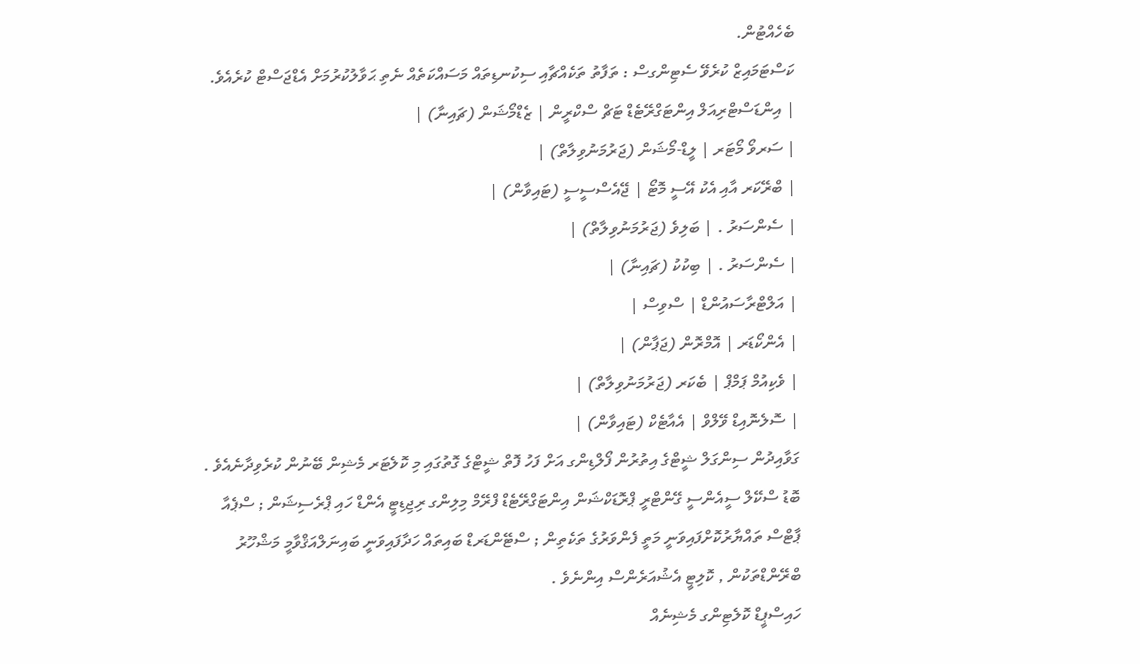ބެހެއްޓުން.
ކަސްޓަމައިޒް ކުރެވޭ ސެޓިންގސް : ތަފާތު ތަކެއްޗާއި ސިކުނޑިތައް މަސައްކަތެއް ނެތި ޙަވާލުކުރުމަށް އެޑްޖަސްޓް ކުރެއެވެ.
| އިންޑަސްޓްރިއަލް އިންޓަގްރޭޓެޑް ޓަޗް ސްކްރީން | ޒެޑްމޯޝަން (ޗައިނާ) |
| ސަރވޯ މޯޓަރ | ލީޑް-މޯޝަން (ޖަރުމަނުވިލާތް) |
| ބްރޭކަރ އާއި އެކު އޭސީ މޮޓޯ | ޖޭއެސްސީސީ (ޓައިވާން) |
| ސެންސަރު . | ބަލިވެ (ޖަރުމަނުވިލާތް) |
| ސެންސަރު . | ބިކުކު (ޗައިނާ) |
| އަލްޓްރާސައުންޑް | ސްވިސް |
| އެންކޯޑަރ | އޮމްރޮން (ޖަޕާން) |
| ވެކިއުމް ޕަމްޕް | ބެކަރ (ޖަރުމަނުވިލާތް) |
| ސޮލެނޮއިޑް ވޭލްވް | އެއާޓެކް (ޓައިވާން) |
ގަވާއިދުން ސިންގަލް ޝީޓްގެ އިތުރުން ފޯލްޑިންގ އަށް ފަހު ފޮތް ޝީޓްގެ ގޮތުގައި މި ކޮލެޓަރ މެޝިން ބޭނުން ކުރެވިދާނެއެވެ .
ބޮޑު ސްކޭލް ސީއެންސީ ގޭންޓްރީ ޕްރޮޑަކްޝަން އިންޓަގްރޭޓެޑް ފްރޭމް މިލިންގ ރިޖިޑިޓީ އެންޑް ހައި ޕްރެސިޝަން ; ސްޕެއާ ޕާޓްސް ތައްޔާރުކޮށްފައިވަނީ މަތީ ފެންވަރުގެ ތަކެތިން ; ސްޓޭންޑަރޑް ބައިތައް ހަދާފައިވަނީ ބައިނަލްއަޤްވާމީ މަޝްހޫރު ބްރޭންޑްތަކުން , ކޮލިޓީ އެޝުއަރެންސް އިންނެވެ .
ހައިސްޕީޑް ކޮލެޓިންގ މެޝިނެއް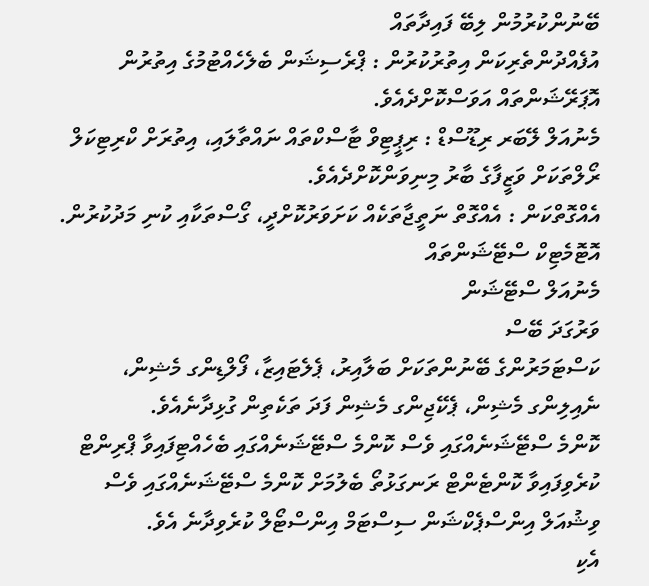ބޭނުންކުރުމުން ލިބޭ ފައިދާތައް
އުފެއްދުންތެރިކަން އިތުރުކުރުން : ޕްރެސިޝަން ބެލެހެއްޓުމުގެ އިތުރުން އޮޕަރޭޝަންތައް އަވަސްކޮށްދެއެވެ.
މެނުއަލް ލޭބަރ ރިޑޫސްޑް : ރިޕީޓިވް ޓާސްކްތައް ނައްތާލައި، އިތުރަށް ކްރިޓިކަލް ރޯލްތަކަށް ވަޒީފާގެ ބާރު މިނިވަންކޮށްދެއެވެ.
އެއްގޮތްކަން : އެއްގޮތް ނަތީޖާތަކެއް ކަށަވަރުކޮށްދީ، ގޯސްތަކާއި ކުނި މަދުކުރުން.
އޮޓޮމެޓިކް ސްޓޭޝަންތައް
މެނުއަލް ސްޓޭޝަން
ވަރުގަދަ ބޭސް
ކަސްޓަމަރުންގެ ބޭނުންތަކަށް ބަލާއިރު، ޕެލެޓައިޒާ، ފޯލްޑިންގ މެޝިން، ނެއިލިންގ މެޝިން، ޕެކޭޖިންގ މެޝިން ފަދަ ތަކެތިން ގުޅިދާނެއެވެ.
ކޮންމެ ސްޓޭޝަނެއްގައި ވެސް ކޮންމެ ސްޓޭޝަނެއްގައި ބެހެއްޓިފައިވާ ޕްރިންޓް ކުރެވިފައިވާ ކޮންޓެންޓް ރަނގަޅުތޯ ބެލުމަށް ކޮންމެ ސްޓޭޝަނެއްގައި ވެސް ވިޝުއަލް އިންސްޕެކްޝަން ސިސްޓަމް އިންސްޓޯލް ކުރެވިދާނެ އެވެ.
އެކި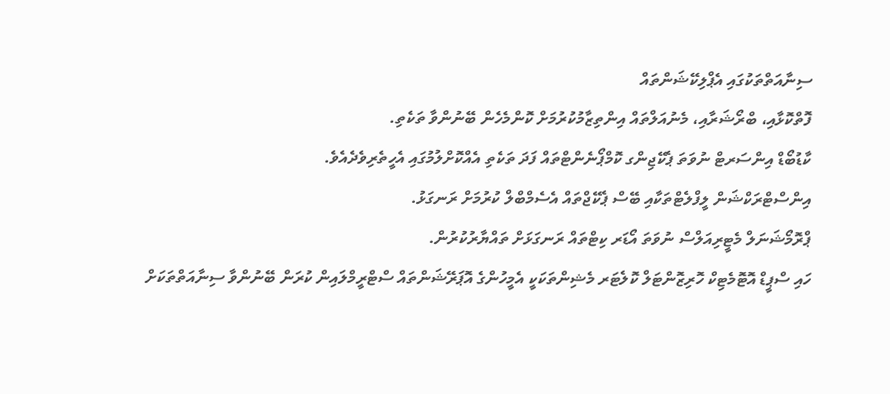ސިނާއަތްތަކުގައި އެޕްލިކޭޝަންތައް
ފޮތްކޮޅާއި، ބްރޯޝަރާއި، މެނުއަލްތައް އިންތިޒާމުކުރުމަށް ކޮންމެހެން ބޭނުންވާ ތަކެތި.
ކާޑުބޯޑް އިންސަރޓް ނުވަތަ ޕެކޭޖިންގ ކޮމްޕޯނެންޓްތައް ފަދަ ތަކެތި އެއްކޮށްލުމުގައި އެހީތެރިވެދެއެވެ.
އިންސްޓްރަކްޝަން ލީފްލެޓްތަކާއި ބޭސް ޕެކޭޖްތައް އެސެމްބްލް ކުރުމަށް ރަނގަޅު.
ޕްރޮމޯޝަނަލް މެޓީރިއަލްސް ނުވަތަ އޯޑަރ ކިޓްތައް ރަނގަޅަށް ތައްޔާރުކުރުން.
ހައި ސްޕީޑް އޮޓޮމެޓިކް ހޮރިޒޮންޓަލް ކޮލެޓަރ މެޝިންތަކަކީ އެމީހުންގެ އޮޕަރޭޝަންތައް ސްޓްރީމްލައިން ކުރަން ބޭނުންވާ ސިނާއަތްތަކަށް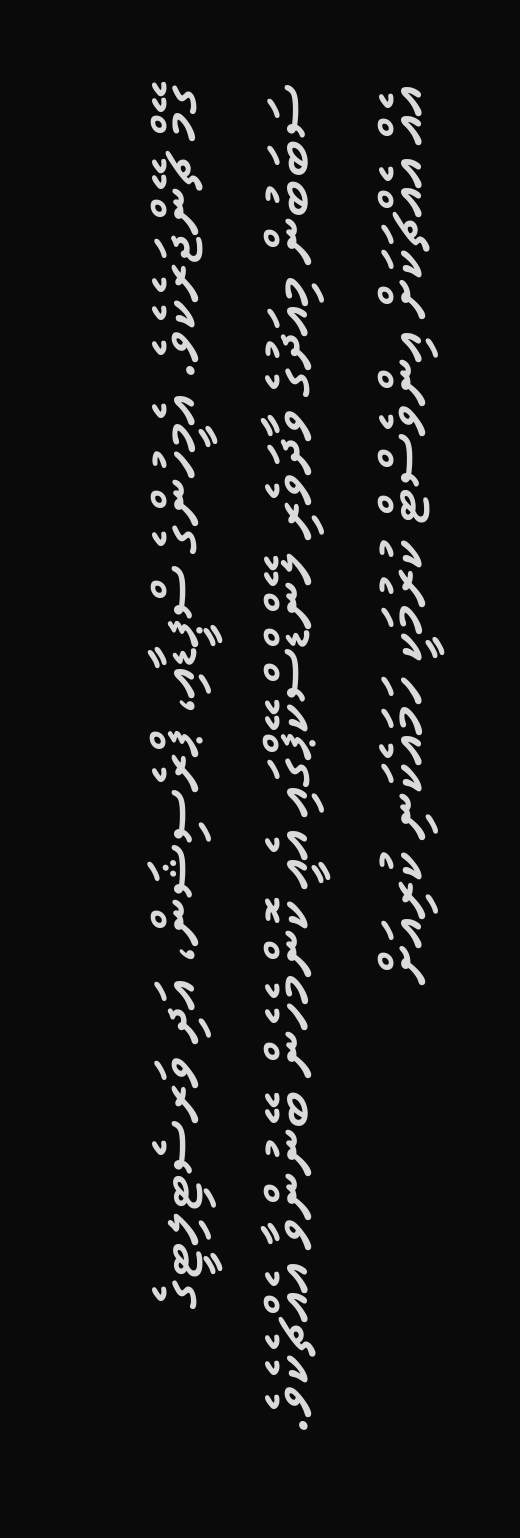ގޭމް ޗޭންޖަރެކެވެ. އެމީހުންގެ ސްޕީޑާއި، ޕްރެސިޝަން، އަދި ވަރސެޓިލިޓީގެ ސަބަބުން މިއަދުގެ ވާދަވެރި ލޭންޑްސްކޭޕްގައި އެއީ ކޮންމެހެން ބޭނުންވާ އެއްޗެކެވެ. އެއް އެއްޗަކަށް އިންވެސްޓް ކުރުމަކީ ހަމައެކަނި ކުރިއަށް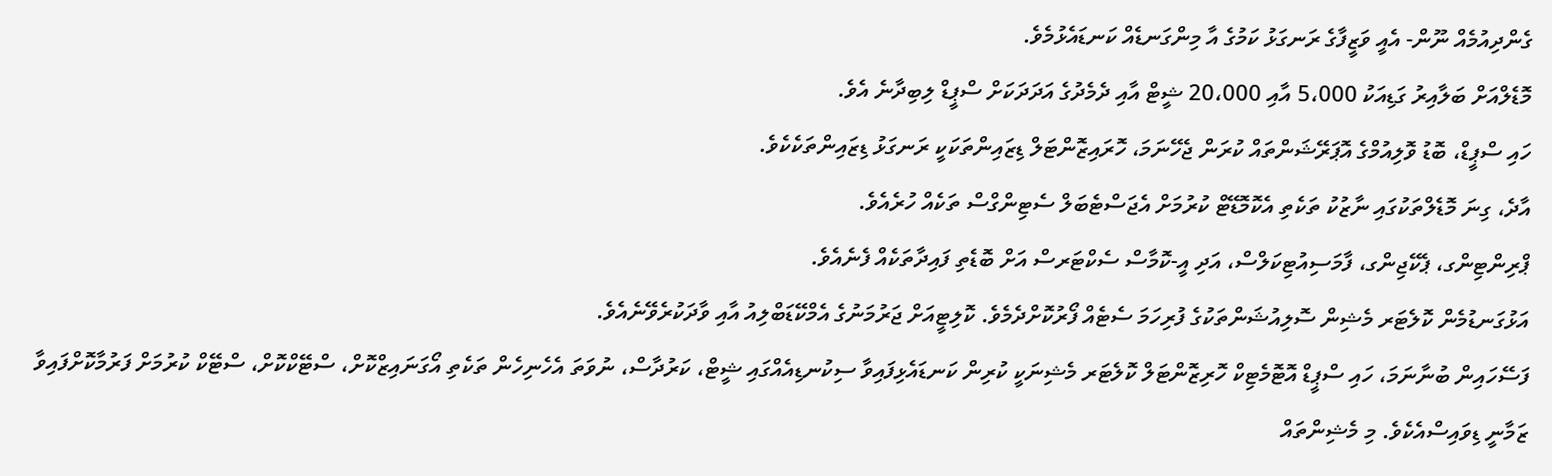ގެންދިއުމެއް ނޫން- އެއީ ވަޒީފާގެ ރަނގަޅު ކަމުގެ އާ މިންގަނޑެއް ކަނޑައެޅުމެވެ.
މޮޑެލްއަށް ބަލާއިރު ގަޑިއަކު 5،000 އާއި 20،000 ޝީޓް އާއި ދެމެދުގެ އަދަދަކަށް ސްޕީޑް ލިބިދާނެ އެވެ.
ހައި ސްޕީޑް، ބޮޑު ވޮލިއުމްގެ އޮޕަރޭޝަންތައް ކުރަން ޖެހޭނަމަ، ހޮރައިޒޮންޓަލް ޑިޒައިންތަކަކީ ރަނގަޅު ޑިޒައިންތަކެކެވެ.
އާދެ، ގިނަ މޮޑެލްތަކުގައި ނާޒުކު ތަކެތި އެކޮމޮޑޭޓް ކުރުމަށް އެޖަސްޓެބަލް ސެޓިންގްސް ތަކެއް ހުރެއެވެ.
ޕްރިންޓިންގ، ޕެކޭޖިންގ، ފާމަސިއުޓިކަލްސް، އަދި އީ-ކޮމާސް ސެކްޓަރސް އަށް ބޮޑެތި ފައިދާތަކެއް ފެނެއެވެ.
އަޅުގަނޑުމެން ކޮލެޓަރ މެޝިން ސޮލިއުޝަންތަކުގެ ފުރިހަމަ ސެޓެއް ފޯރުކޮށްދެމެވެ. ކޮލިޓީއަށް ޖަރުމަނުގެ އެމްކޭޑަބްލިއު އާއި ވާދަކުރެވޭނެއެވެ.
ފަސޭހައިން ބުނާނަމަ، ހައި ސްޕީޑް އޮޓޮމެޓިކް ހޮރިޒޮންޓަލް ކޮލެޓަރ މެޝިނަކީ ކުރިން ކަނޑައެޅިފައިވާ ސިކުނޑިއެއްގައި ޝީޓް، ކަރުދާސް، ނުވަތަ އެހެނިހެން ތަކެތި އޯގަނައިޒްކޮށް، ސްޓޭކްކޮށް، ސްޓޭކް ކުރުމަށް ފަރުމާކޮށްފައިވާ ޒަމާނީ ޑިވައިސްއެކެވެ. މި މެޝިންތައް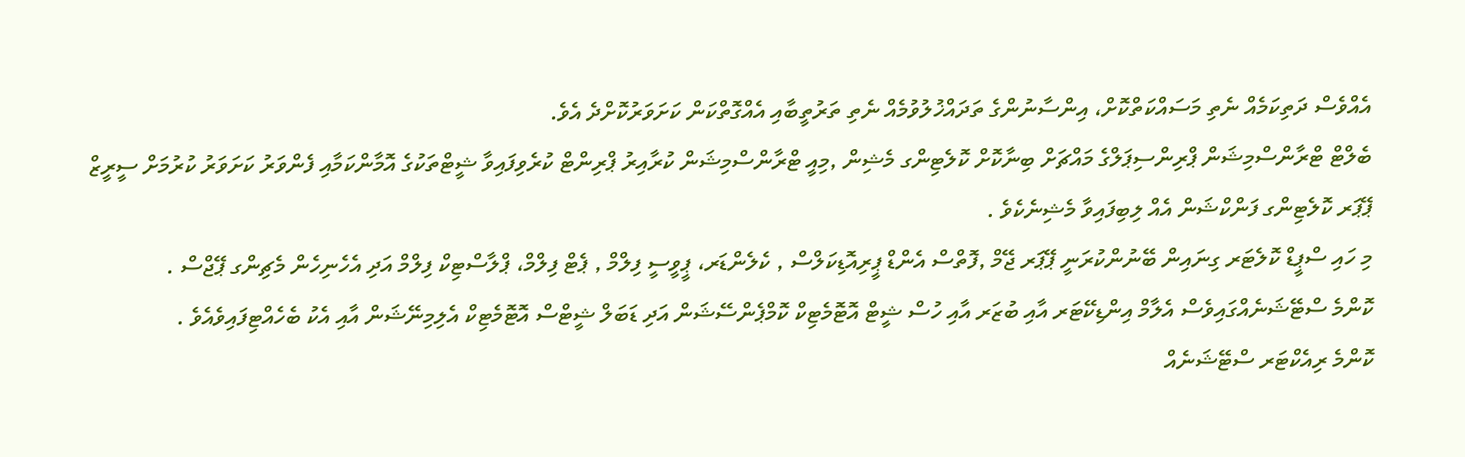އެއްވެސް ދަތިކަމެއް ނެތި މަސައްކަތްކޮށް، އިންސާނުންގެ ތަދައްޚުލުވުމެއް ނެތި ތަރުތީބާއި އެއްގޮތްކަން ކަށަވަރުކޮށްދެ އެވެ.
ބެލްޓް ޓްރާންސްމިޝަން ޕްރިންސިޕަލްގެ މައްޗަށް ބިނާކޮށް ކޮލެޓިންގ މެޝިން ,މިއީ ޓްރާންސްމިޝަން ކުރާއިރު ޕްރިންޓް ކުރެވިފައިވާ ޝީޓްތަކުގެ އޮމާންކަމާއި ފެންވަރު ކަށަވަރު ކުރުމަށް ސީރީޒް ޕޭޕަރ ކޮލެޓިންގ ފަންކްޝަން އެއް ލިބިފައިވާ މެޝިނެކެވެ .
މި ހައި ސްޕީޑް ކޮލެޓަރ ގިނައިން ބޭނުންކުރަނީ ޕޭޕަރ ޖޭމް ,ފޮތްސް އެންޑް ޕީރިއޮޑިކަލްސް , ކެލެންޑަރ، ޕީވީސީ ފިލްމް , ޕެޓް ފިލްމް، ޕްލާސްޓިކް ފިލްމް އަދި އެހެނިހެން މެޗިންގ ޕޭޖްސް .
ކޮންމެ ސްޓޭޝަނެއްގައިވެސް އެލާމް އިންޑިކޭޓަރ އާއި ބުޒަރ އާއި ހުސް ޝީޓް އޮޓޮމެޓިކް ކޮމްޕެންސޭޝަން އަދި ޑަބަލް ޝީޓްސް އޮޓޮމެޓިކް އެލިމިނޭޝަން އާއި އެކު ބެހެއްޓިފައިވެއެވެ .
ކޮންމެ ރިއެކްޓަރ ސްޓޭޝަނެއް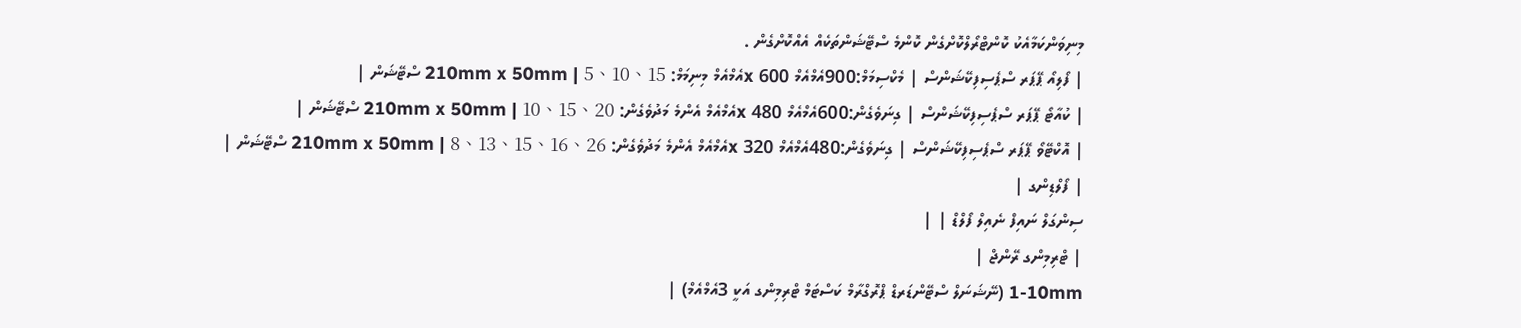މިނިވަންކަމާއެކު ކޮންޓްރޯލްކޮށްގެން ކޮންމެ ސްޓޭޝަންތަކެއް އެއްކޮށްގެން .
| ފޯލިއޯ ޕޭޕަރ ސްޕެސިފިކޭޝަންސް | މެކްސިމަމް:900އެމްއެމް x 600އެމްއެމް މިނިމަމް: 210mm x 50mm | 5、10、15 ސްޓޭޝަން |
| ކުއާޓޯ ޕޭޕަރ ސްޕެސިފިކޭޝަންސް | ގިނަވެގެން:600އެމްއެމް x 480އެމްއެމް އެންމެ މަދުވެގެން: 210mm x 50mm | 10、15、20 ސްޓޭޝަން |
| އޮކްޓޭވޯ ޕޭޕަރ ސްޕެސިފިކޭޝަންސް | ގިނަވެގެން:480އެމްއެމް x 320އެމްއެމް އެންމެ މަދުވެގެން: 210mm x 50mm | 8、13、15、16、26 ސްޓޭޝަން |
| ފޯލްޑިންގ |
ސިންގަލް ނައިފް ނެއިލް ފޯލްޑް | |
| ޓްރިމިންގ ރޭންޖް |
1-10mm (ނޭޝަނަލް ސްޓޭންޑަރޑް ޕްރޮގްރާމް ކަސްޓަމް ޓްރިމިންގ އަކީ 3އެމްއެމް) |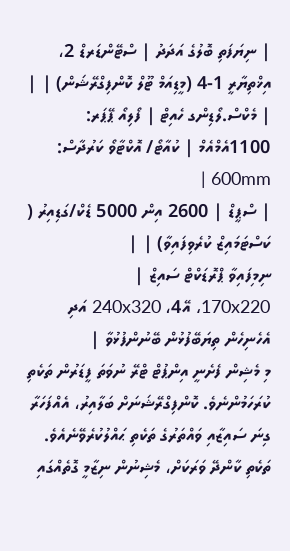| ނިޔަފަތި ބޮލުގެ އަދަދު | ސްޓޭންޑަރޑް 2، އިޚްތިޔާރީ 1-4 (މީޑިއަމް ޓޫލް ކޮންފިގްރޭޝަން) | |
| މެކްސް.ލޯޑިންގ ހެއިޓް | ފޯލިއޯ ޕޭޕަރ: 1100އެމްއެމް | ކުއާޓޯ/ އޮކްޓާވޯ ކަރުދާސް: 600mm |
| ސްޕީޑް | 2600 އިން 5000 ޑެކް/ގަޑިއިރު ( ކަސްޓަމައިޒް ކުރެވިފައިވާ) | |
ނިމިފައިވާ ޕްރޮޑަކްޓް ސައިޒް |
170x220، އޭ4، 240x320 އަދި އެހެނިހެން ތިޔަބޭފުޅުން ބޭނުންފުޅުވާ |
މި މެޝިން ފެށެނީ އިންޕުޓް ޓްރޭ ނުވަތަ ފީޑަރުން ތަކެތި ކުރަހަމުންނެވެ. ކޮންފިގްރޭޝަނަށް ބަލާއިރު، އެއްފަހަރާ ގިނަ ސައިޒާއި ވައްތަރުގެ ތަކެތި ޙައްލުކުރެވޭނެއެވެ.
ތަކެތި ކާންދޭ ވަރަކަށް، މެޝިނުން ނިޒާމީ ގޮތެއްގައި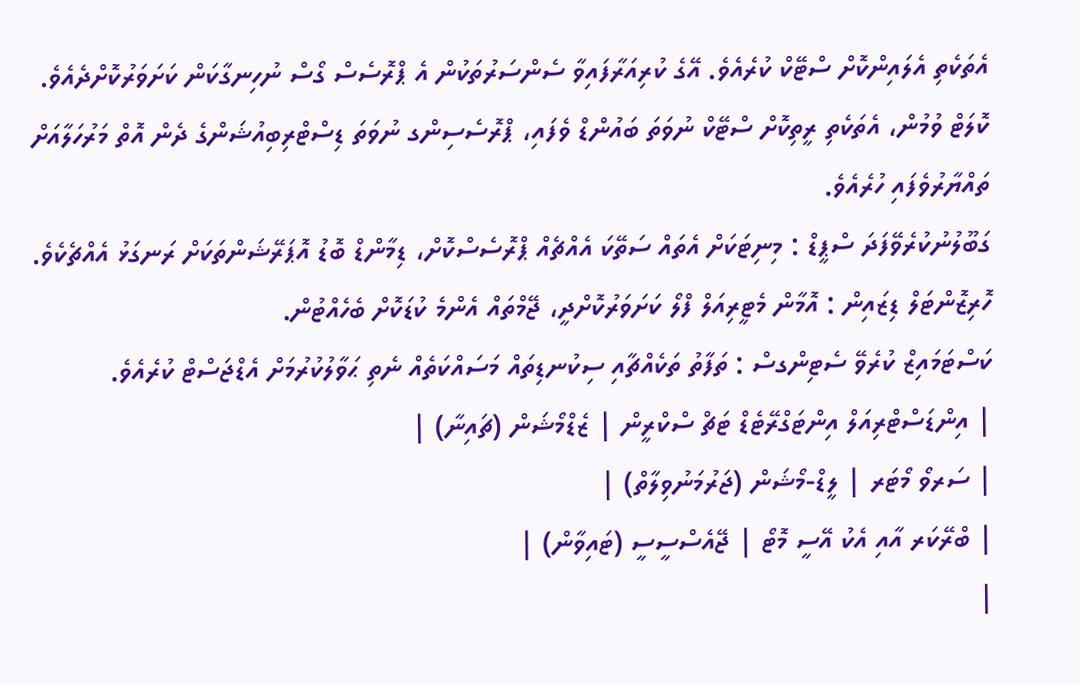އެތަކެތި އެލައިންކޮށް ސްޓޭކް ކުރެއެވެ. އޭގެ ކުރިއަރާފައިވާ ސެންސަރުތަކުން އެ ޕްރޮސެސް ގޯސް ނުހިނގާކަން ކަށަވަރުކޮށްދެއެވެ.
ކޮލަޓް ވުމުން، އެތަކެތި ރީތިކޮށް ސްޓޭކް ނުވަތަ ބައުންޑް ވެފައި، ޕްރޮސެސިންގ ނުވަތަ ޑިސްޓްރިބިއުޝަންގެ ދެން އޮތް މަރުހަލާއަށް ތައްޔާރުވެފައި ހުރެއެވެ.
ގަބޫލުނުކުރެވޭފަދަ ސްޕީޑް : މިނިޓަކަށް އެތައް ސަތޭކަ އެއްޗެއް ޕްރޮސެސްކޮށް، ޑިމާންޑް ބޮޑު އޮޕަރޭޝަންތަކަށް ރަނގަޅު އެއްޗެކެވެ.
ހޮރިޒޮންޓަލް ޑިޒައިން : އޮމާން މެޓީރިއަލް ފްލޯ ކަށަވަރުކޮށްދީ، ޖޭމްތައް އެންމެ ކުޑަކޮށް ބެހެއްޓުން.
ކަސްޓަމައިޒް ކުރެވޭ ސެޓިންގސް : ތަފާތު ތަކެއްޗާއި ސިކުނޑިތައް މަސައްކަތެއް ނެތި ޙަވާލުކުރުމަށް އެޑްޖަސްޓް ކުރެއެވެ.
| އިންޑަސްޓްރިއަލް އިންޓަގްރޭޓެޑް ޓަޗް ސްކްރީން | ޒެޑްމޯޝަން (ޗައިނާ) |
| ސަރވޯ މޯޓަރ | ލީޑް-މޯޝަން (ޖަރުމަނުވިލާތް) |
| ބްރޭކަރ އާއި އެކު އޭސީ މޮޓޯ | ޖޭއެސްސީސީ (ޓައިވާން) |
|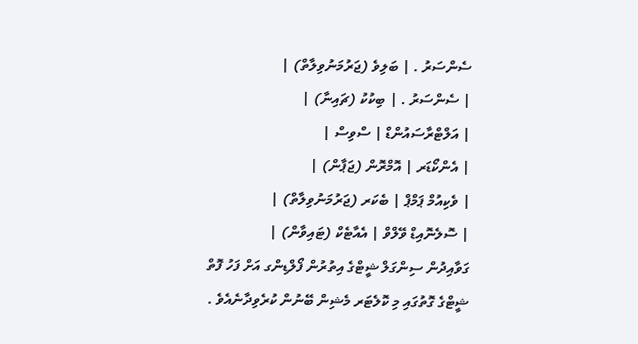ސެންސަރު . | ބަލިވެ (ޖަރުމަނުވިލާތް) |
| ސެންސަރު . | ބިކުކު (ޗައިނާ) |
| އަލްޓްރާސައުންޑް | ސްވިސް |
| އެންކޯޑަރ | އޮމްރޮން (ޖަޕާން) |
| ވެކިއުމް ޕަމްޕް | ބެކަރ (ޖަރުމަނުވިލާތް) |
| ސޮލެނޮއިޑް ވޭލްވް | އެއާޓެކް (ޓައިވާން) |
ގަވާއިދުން ސިންގަލް ޝީޓްގެ އިތުރުން ފޯލްޑިންގ އަށް ފަހު ފޮތް ޝީޓްގެ ގޮތުގައި މި ކޮލެޓަރ މެޝިން ބޭނުން ކުރެވިދާނެއެވެ .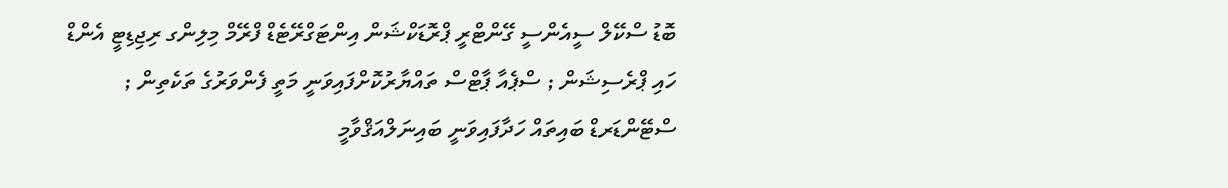ބޮޑު ސްކޭލް ސީއެންސީ ގޭންޓްރީ ޕްރޮޑަކްޝަން އިންޓަގްރޭޓެޑް ފްރޭމް މިލިންގ ރިޖިޑިޓީ އެންޑް ހައި ޕްރެސިޝަން ; ސްޕެއާ ޕާޓްސް ތައްޔާރުކޮށްފައިވަނީ މަތީ ފެންވަރުގެ ތަކެތިން ; ސްޓޭންޑަރޑް ބައިތައް ހަދާފައިވަނީ ބައިނަލްއަޤްވާމީ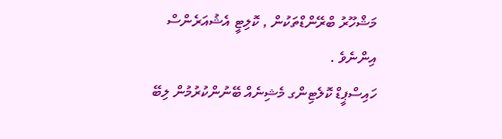މަޝްހޫރު ބްރޭންޑްތަކުން , ކޮލިޓީ އެޝުއަރެންސް އިންނެވެ .
ހައިސްޕީޑް ކޮލެޓިންގ މެޝިނެއް ބޭނުންކުރުމުން ލިބޭ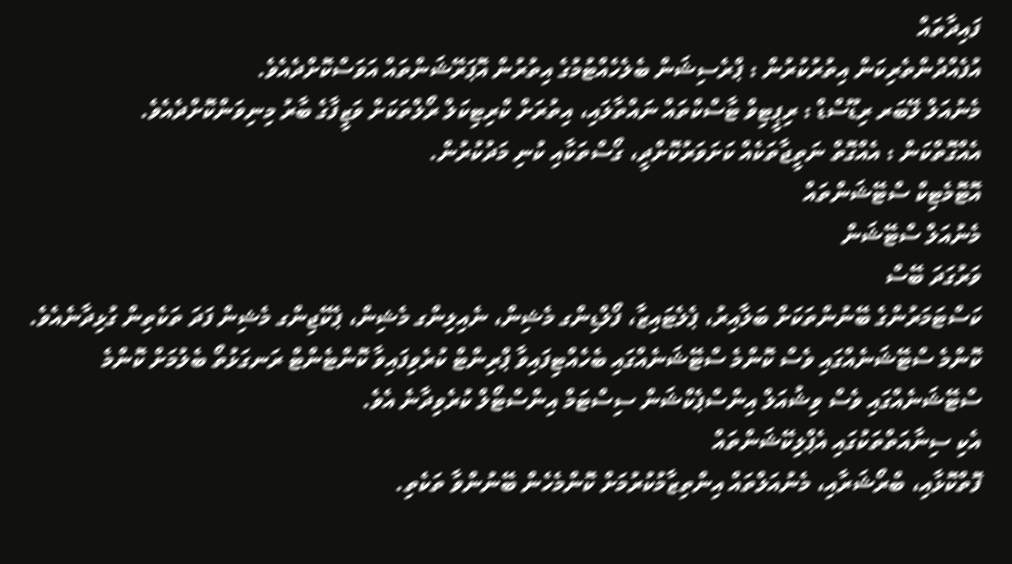ފައިދާތައް
އުފެއްދުންތެރިކަން އިތުރުކުރުން : ޕްރެސިޝަން ބެލެހެއްޓުމުގެ އިތުރުން އޮޕަރޭޝަންތައް އަވަސްކޮށްދެއެވެ.
މެނުއަލް ލޭބަރ ރިޑޫސްޑް : ރިޕީޓިވް ޓާސްކްތައް ނައްތާލައި، އިތުރަށް ކްރިޓިކަލް ރޯލްތަކަށް ވަޒީފާގެ ބާރު މިނިވަންކޮށްދެއެވެ.
އެއްގޮތްކަން : އެއްގޮތް ނަތީޖާތަކެއް ކަށަވަރުކޮށްދީ، ގޯސްތަކާއި ކުނި މަދުކުރުން.
އޮޓޮމެޓިކް ސްޓޭޝަންތައް
މެނުއަލް ސްޓޭޝަން
ވަރުގަދަ ބޭސް
ކަސްޓަމަރުންގެ ބޭނުންތަކަށް ބަލާއިރު، ޕެލެޓައިޒާ، ފޯލްޑިންގ މެޝިން، ނެއިލިންގ މެޝިން، ޕެކޭޖިންގ މެޝިން ފަދަ ތަކެތިން ގުޅިދާނެއެވެ.
ކޮންމެ ސްޓޭޝަނެއްގައި ވެސް ކޮންމެ ސްޓޭޝަނެއްގައި ބެހެއްޓިފައިވާ ޕްރިންޓް ކުރެވިފައިވާ ކޮންޓެންޓް ރަނގަޅުތޯ ބެލުމަށް ކޮންމެ ސްޓޭޝަނެއްގައި ވެސް ވިޝުއަލް އިންސްޕެކްޝަން ސިސްޓަމް އިންސްޓޯލް ކުރެވިދާނެ އެވެ.
އެކި ސިނާއަތްތަކުގައި އެޕްލިކޭޝަންތައް
ފޮތްކޮޅާއި، ބްރޯޝަރާއި، މެނުއަލްތައް އިންތިޒާމުކުރުމަށް ކޮންމެހެން ބޭނުންވާ ތަކެތި.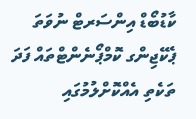ކާޑުބޯޑް އިންސަރޓް ނުވަތަ ޕެކޭޖިންގ ކޮމްޕޯނެންޓްތައް ފަދަ ތަކެތި އެއްކޮށްލުމުގައި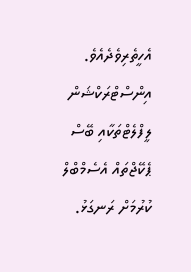އެހީތެރިވެދެއެވެ.
އިންސްޓްރަކްޝަން ލީފްލެޓްތަކާއި ބޭސް ޕެކޭޖްތައް އެސެމްބްލް ކުރުމަށް ރަނގަޅު.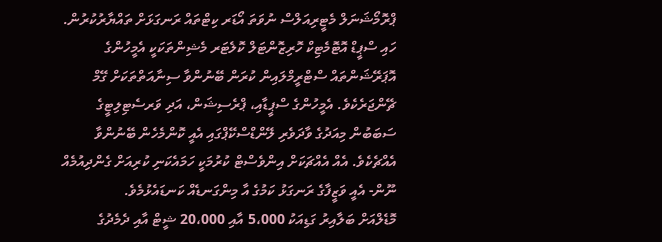ޕްރޮމޯޝަނަލް މެޓީރިއަލްސް ނުވަތަ އޯޑަރ ކިޓްތައް ރަނގަޅަށް ތައްޔާރުކުރުން.
ހައި ސްޕީޑް އޮޓޮމެޓިކް ހޮރިޒޮންޓަލް ކޮލެޓަރ މެޝިންތަކަކީ އެމީހުންގެ އޮޕަރޭޝަންތައް ސްޓްރީމްލައިން ކުރަން ބޭނުންވާ ސިނާއަތްތަކަށް ގޭމް ޗޭންޖަރެކެވެ. އެމީހުންގެ ސްޕީޑާއި، ޕްރެސިޝަން، އަދި ވަރސެޓިލިޓީގެ ސަބަބުން މިއަދުގެ ވާދަވެރި ލޭންޑްސްކޭޕްގައި އެއީ ކޮންމެހެން ބޭނުންވާ އެއްޗެކެވެ. އެއް އެއްޗަކަށް އިންވެސްޓް ކުރުމަކީ ހަމައެކަނި ކުރިއަށް ގެންދިއުމެއް ނޫން- އެއީ ވަޒީފާގެ ރަނގަޅު ކަމުގެ އާ މިންގަނޑެއް ކަނޑައެޅުމެވެ.
މޮޑެލްއަށް ބަލާއިރު ގަޑިއަކު 5،000 އާއި 20،000 ޝީޓް އާއި ދެމެދުގެ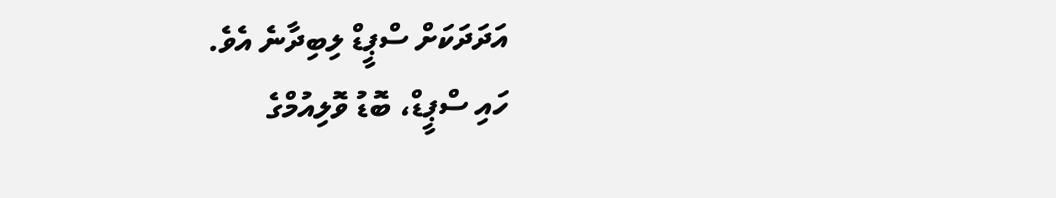އަދަދަކަށް ސްޕީޑް ލިބިދާނެ އެވެ.
ހައި ސްޕީޑް، ބޮޑު ވޮލިއުމްގެ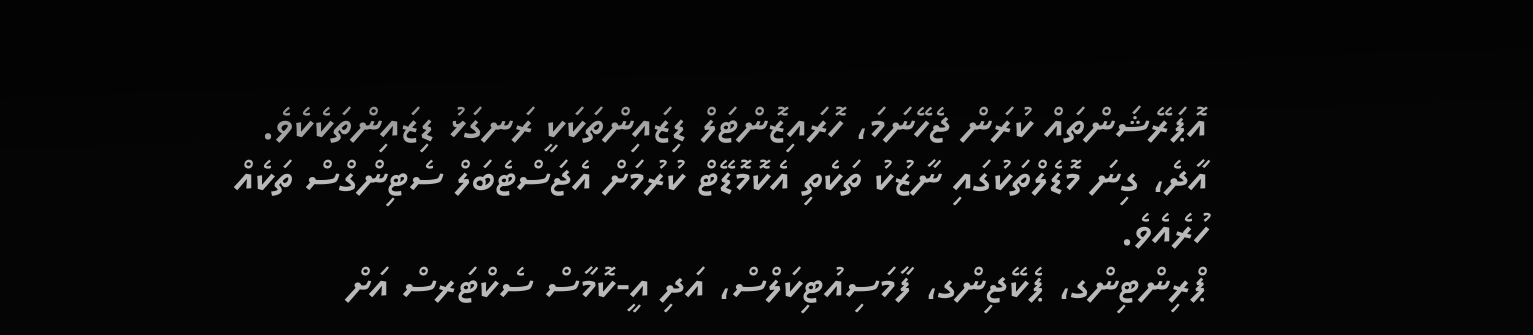އޮޕަރޭޝަންތައް ކުރަން ޖެހޭނަމަ، ހޮރައިޒޮންޓަލް ޑިޒައިންތަކަކީ ރަނގަޅު ޑިޒައިންތަކެކެވެ.
އާދެ، ގިނަ މޮޑެލްތަކުގައި ނާޒުކު ތަކެތި އެކޮމޮޑޭޓް ކުރުމަށް އެޖަސްޓެބަލް ސެޓިންގްސް ތަކެއް ހުރެއެވެ.
ޕްރިންޓިންގ، ޕެކޭޖިންގ، ފާމަސިއުޓިކަލްސް، އަދި އީ-ކޮމާސް ސެކްޓަރސް އަށް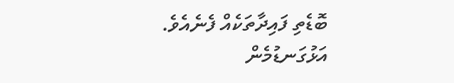ބޮޑެތި ފައިދާތަކެއް ފެނެއެވެ.
އަޅުގަނޑުމެން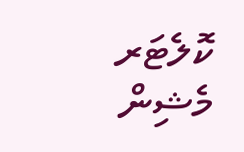ކޮލެޓަރ މެޝިން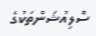ސޮލިއުޝަންތަކުގެ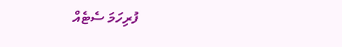ފުރިހަމަ ސެޓެއް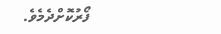ފޯރުކޮށްދެމެވެ.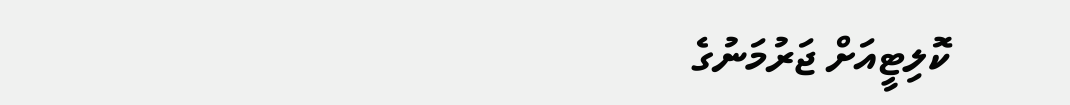ކޮލިޓީއަށް ޖަރުމަނުގެ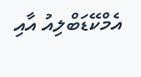އެމްކޭޑަބްލިއު އާއި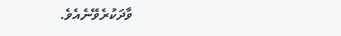ވާދަކުރެވޭނެއެވެ.